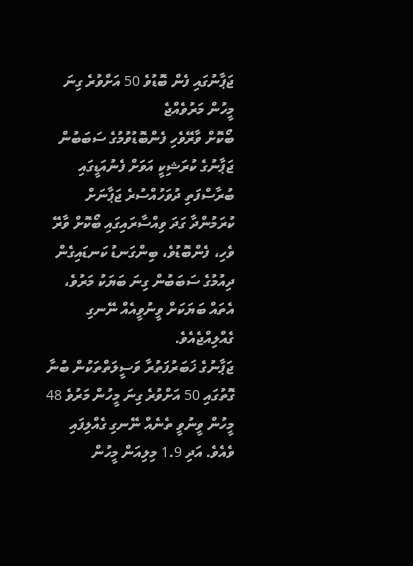ޖަޕާނުގައި ފެން ބޮޑުވެ 50 އަށްވުރެ ގިނަ މީހުން މަރުވެއްޖެ
ބޯކޮށް ވާރޭވެހި ފެންބޮޑުވުމުގެ ސަބަބުން ޖަޕާނުގެ ކުރަޝިކީ އަވަށް ފެނުއަޑީގައި
ބުރާސްފަތި ދުވަހުއްސުރެ ޖަޕާނަށް ކުރަމުންދާ ގަދަ ވިއްސާރައިގައި ބޯކޮށް ވާރޭ ވެހި، ފެންބޮޑުވެ، ބިންގަނޑު ކަނޑައިގެން ދިއުމުގެ ސަބަބުން ގިނަ ބަޔަކު މަރުވެ، އެތައް ބަޔަކަށް ވީނުވީއެއް ނޭނގި ގެއްލިއްޖެއެވެ.
ޖަޕާނުގެ ޚަބަރުފަތުރާ ވަސީލަތްތަކުން ބުނާ ގޮތުގައި 50 އަށްވުރެ ގިނަ މީހުން މަރުވެ 48 މީހުން ވީނުވީ ތެނެއް ނޭނގި ގެއްލިފައި ވެއެވެ. އަދި 1.9 މިލިއަން މީހުން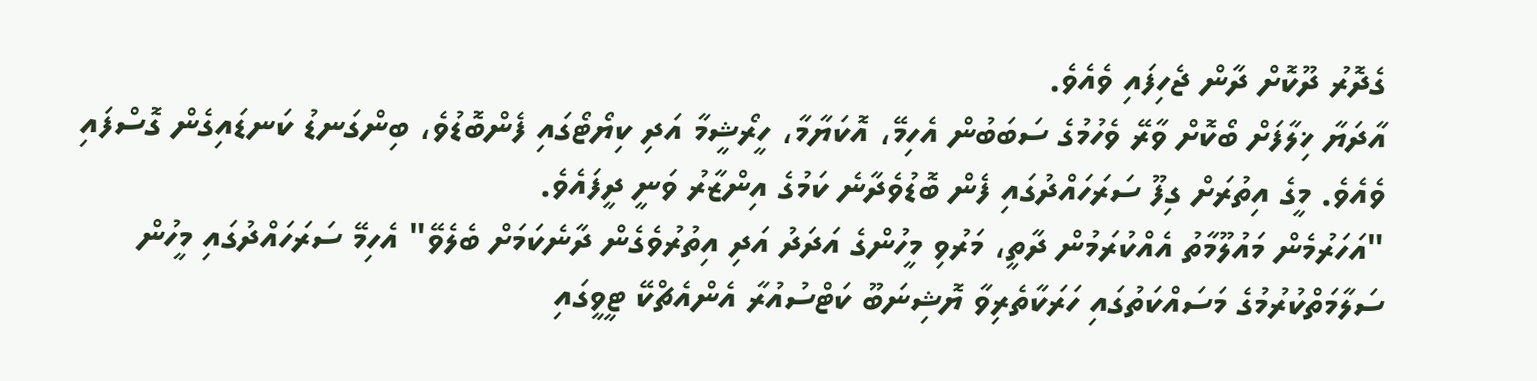ގެދޮރު ދޫކޮށް ދާން ޖެހިފައި ވެއެވެ.
އާދަޔާ ޚިލާފަށް ބޯކޮށް ވާރޭ ވެހުމުގެ ސަބަބުން އެހިމޭ، އޮކަޔާމާ، ހީރޯޝީމާ އަދި ކިޔޯޓޯގައި ފެންބޮޑުވެ، ބިންގަނޑު ކަނޑައިގެން ގޮސްފައި ވެއެވެ. މީގެ އިތުރަށް ގިފޫ ސަރަހައްދުގައި ފެން ބޮޑުވެދާނެ ކަމުގެ އިންޒާރު ވަނީ ދީފައެވެ.
"އަހަރުމެން މައުލޫމާތު އެއްކުރަމުން ދާތީ، މަރުވި މީހުންގެ އަދަދު އަދި އިތުރުވެގެން ދާނެކަމަށް ބެލެވޭ" އެހިމޭ ސަރަހައްދުގައި މީހުން ސަލާމަތްކުރުމުގެ މަސައްކަތުގައި ހަރަކާތެރިވާ ޔޮޝިނަބޫ ކަޓްސުއުރާ އެންއެޗްކޭ ޓީވީގައި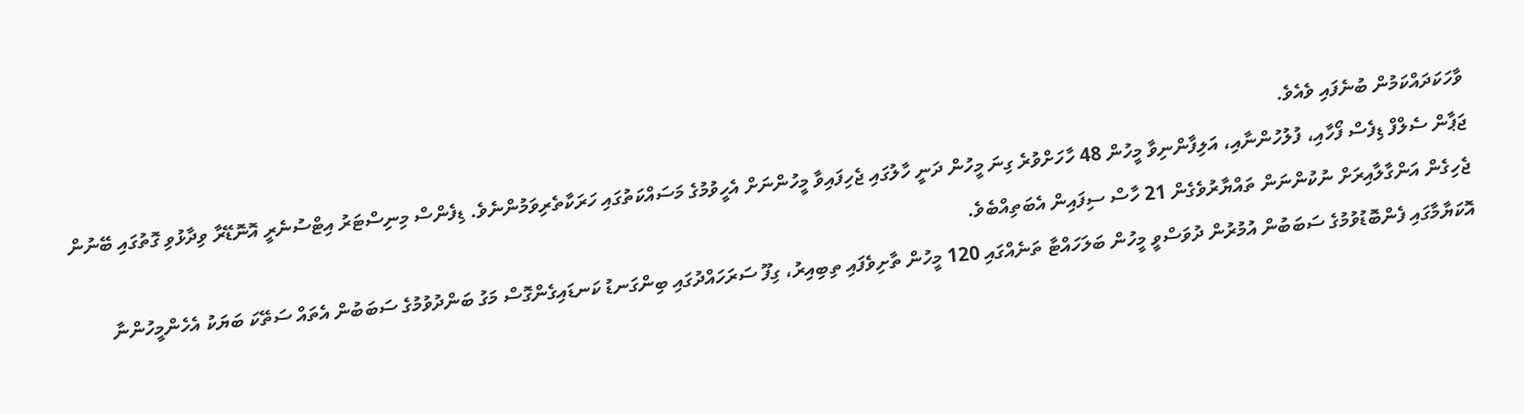ވާހަކަދައްކަމުން ބުނެފައި ވެއެވެ.
ޖަޕާން ސެލްފް ޑިފެސް ފޯހާއި، ފުލުހުންނާއި، އަލިފާންނިވާ މީހުން 48 ހާހަށްވުރެ ގިނަ މީހުން ދަނީ ހާލުގައި ޖެހިފައިވާ މީހުންނަށް އެހީވުމުގެ މަސައްކަތުގައި ހަރަކާތެރިވަމުންނެވެ. ޑިފެންސް މިނިސްޓަރު އިޓްސުނެރީ އޮނޮޑޭރާ ވިދާޅުވި ގޮތުގައި ބޭނުން ޖެހިގެން އަންގާލާއިރަށް ނުކުންނަން ތައްޔާރުވެގެން 21 ހާސް ސިފައިން އެބަތިއްބެވެ.
އޮކަޔާމާގައި ފެންބޮޑުވުމުގެ ސަބަބުން އުމުރުން ދުވަސްވީ މީހުން ބަލަހައްޓާ ތަނެއްގައި 120 މީހުން ތާށިވެފައި ތިބިއިރު، ގިފޫ ސަރަހައްދުގައި ބިންގަނޑު ކަނޑައިގެންގޮސް މަގު ބަންދުވުމުގެ ސަބަބުން އެތައް ސަތޭކަ ބަޔަކު އެހެންމީހުންނާ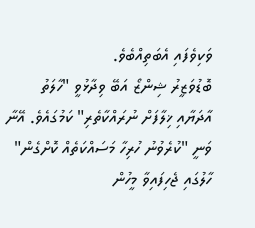ވަކިވެފައި އެބަތިއްބެވެ.
ބޮޑުވަޒީރު ޝިންޒޯ އަބޭ ވިދާޅުވީ "ހާލަތު އާދަޔާއި ޚިލާފަށް ނުރައްކާތެރި" ކަމުގައެވެ. އޭނާ ވަނީ "ކުރެވުނު ހުރިހާ މަސައްކަތެއް ކޮށްގެން" ހާލުގައި ޖެހިފައިވާ މީހުން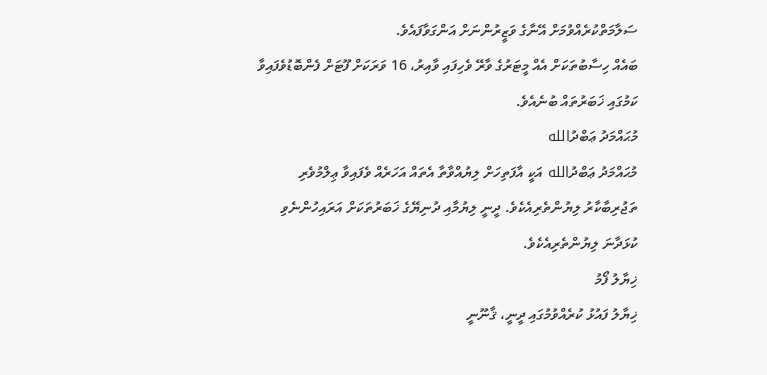ސަލާމަތްކުރެއްވުމަށް އޭނާގެ ވަޒީރުންނަށް އަންގަވާފައެވެ.
ބައެއް ހިސާބުތަކަށް އެއް މީޓަރުގެ ވާރޭ ވެހިފައި ވާއިރު، 16 ވަރަކަށް ފޫޓަށް ފެންބޮޑުވެފައިވާ ކަމުގައި ޚަބަރުތައް ބުނެއެވެ.
މުޙައްމަދު ޢަބްދުالله
މުޙައްމަދު ޢަބްދުالله އަކީ އާފަތިހަށް ލިޔުއްވާތާ އެތައް އަހަރެއް ވެފައިވާ ޢިލްމުވެރި ތަޖުރިބާކާރު ލިޔުންތެރިއެކެވެ. ދީނީ ލިޔުމާއި ދުނިޔޭގެ ޚަބަރުތަކަށް އަރައިހުންނެވި ކުޅަދާނަ ލިޔުންތެރިއެކެވެ.
ޚިޔާލު ފޯމު
ޚިޔާލު ފައުޅު ކުރެއްވުމުގައި ދީނީ، ޤާނޫނީ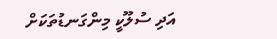އަދި ސުލޫކީ މިންގަނޑުތަކަށް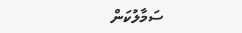ސަމާލުކަން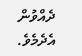ދެއްވުން އެދެމެވެ.